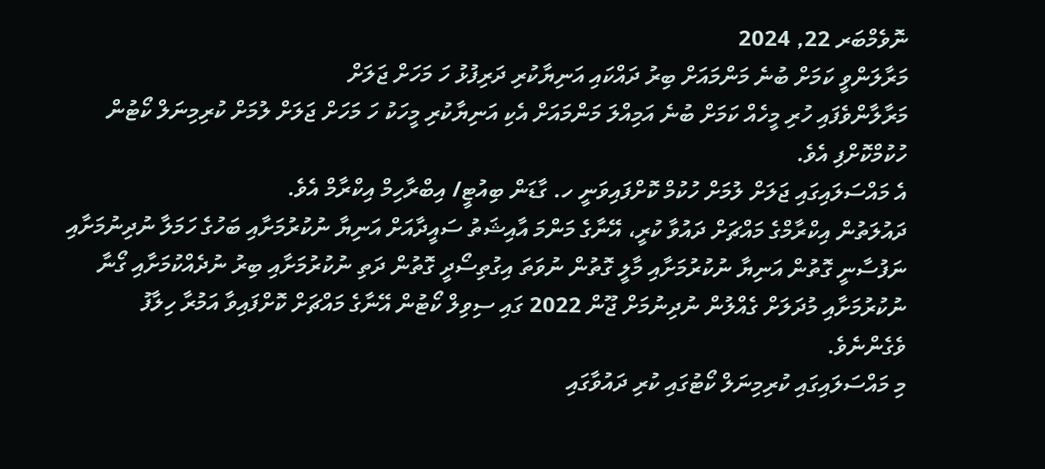ނޮވެމްބަރ 22, 2024
މަރާލަންވީ ކަމަށް ބުނެ މަންމައަށް ބިރު ދައްކައި އަނިޔާކުރި ދަރިފުޅު ހަ މަހަށް ޖަލަށް
މަރާލާންވެފައި ހުރި މީހެއް ކަމަށް ބުނެ އަމިއްލަ މަންމައަށް އެކި އަނިޔާކުރި މީހަކު ހަ މަހަށް ޖަލަށް ލުމަށް ކުރިމިނަލް ކޯޓުން ހުކުމްކޮށްފި އެވެ.
އެ މައްސަލައިގައި ޖަލަށް ލުމަށް ހުކުމް ކޮށްފައިވަނީ ހ. ގާޑަން ބިއުޓީ/ އިބްރާހިމް އިކްރާމް އެވެ.
ދައުލަތުން އިކްރާމްގެ މައްޗަށް ދައުވާ ކުރީ، އޭނާގެ މަންމަ އާއިޝަތު ސައީދާއަށް އަނިޔާ ނުކުރުމަށާއި ބަހުގެ ހަމަލާ ނުދިނުމަށާއި ނަފުސާނީ ގޮތުން އަނިޔާ ނުކުރުމަށާއި މާލީ ގޮތުން ނުވަތަ އިގުތިސޯދީ ގޮތުން ދަތި ނުކުރުމަށާއި ބިރު ނުދެއްކުމަށާއި ގޯނާ ނުކުރުމަށާއި މުދަލަށް ގެއްލުން ނުދިނުމަށް ޖޫން 2022 ގައި ސިވިލް ކޯޓުން އޭނާގެ މައްޗަށް ކޮށްފައިވާ އަމުރާ ހިލާފު ވެގެންނެވެ.
މި މައްސަލައިގައި ކުރިމިނަލް ކޯޓުގައި ކުރި ދައުވާގައި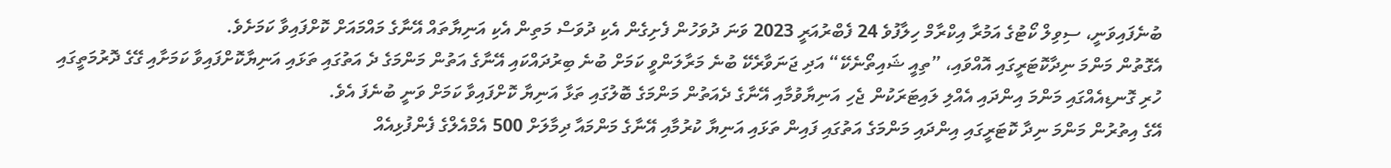ބުނެފައިވަނީ، ސިވިލް ކޯޓުގެ އަމުރާ އިކްރާމް ހިލާފުވެ 24 ފެބްރުއަރީ 2023 ވަނަ ދުވަހުން ފެށިގެން އެކި ދުވަސް މަތިން އެކި އަނިޔާތައް އޭނާގެ މައްމައަށް ކޮށްފައިވާ ކަމަށެވެ.
އެގޮތުން މަންމަ ނިދާކޮޓަރީގައި އޮއްވައި، ”ތިއީ ޝައިތޯނެކޭ“ އަދި ޖަނަވާރެކޭ ބުނެ މަރާލަންވީ ކަމަށް ބުނެ ބިރުދައްކައި އޭނާގެ އަތުން މަންމަގެ ދެ އަތުގައި ތަޅައި އަނިޔާކޮށްފައިވާ ކަމަށާއި ގޭގެ ދޮރުމަތީގައި ހުރި ގޮނޑިއެއްގައި މަންމަ އިންދައި އެއްލި ލައިޓަރަކުން ޖެހި އަނިޔާވުމާއި އޭނާގެ ދެއަތުން މަންމަގެ ބޮލުގައި ތަޅާ އަނިޔާ ކޮށްފައިވާ ކަމަށް ވަނީ ބުނެފަ އެވެ.
އޭގެ އިތުރުން މަންމަ ނިދާ ކޮޓަރީގައި އިންދައި މަންމަގެ އަތުގައި ފައިން ތަޅައި އަނިޔާ ކުރުމާއި އޭނާގެ މަންމައާ ދިމާލަށް 500 އެމްއެލްގެ ފެންފުޅިއެއް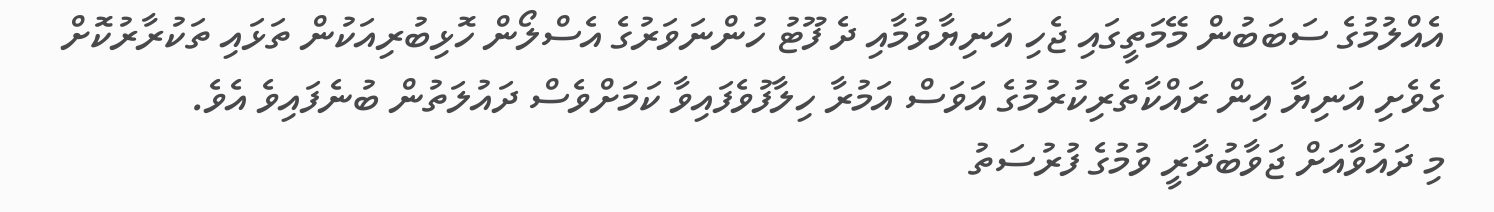އެއްލުމުގެ ސަބަބުން މޭމަތީގައި ޖެހި އަނިޔާވުމާއި ދެ ފޫޓު ހުންނަވަރުގެ އެސްލޯން ހޮޅިބުރިއަކުން ތަޅައި ތަކުރާރުކޮށް ގެވެށި އަނިޔާ އިން ރައްކާތެރިކުރުމުގެ އަވަސް އަމުރާ ހިލާފުވެފައިވާ ކަމަށްވެސް ދައުލަތުން ބުނެފައިވެ އެވެ.
މި ދައުވާއަށް ޖަވާބުދާރީ ވުމުގެ ފުރުސަތު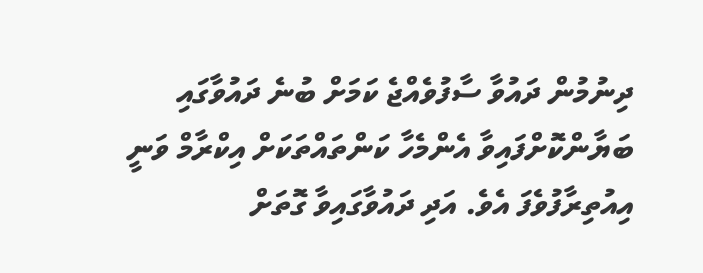ދިނުމުން ދައުވާ ސާފުވެއްޖެ ކަމަށް ބުނެ ދައުވާގައި ބަޔާންކޮށްފައިވާ އެންމެހާ ކަންތައްތަކަށް އިކްރާމް ވަނީ އިއުތިރާފުވެފަ އެވެ. އަދި ދައުވާގައިވާ ގޮތަށް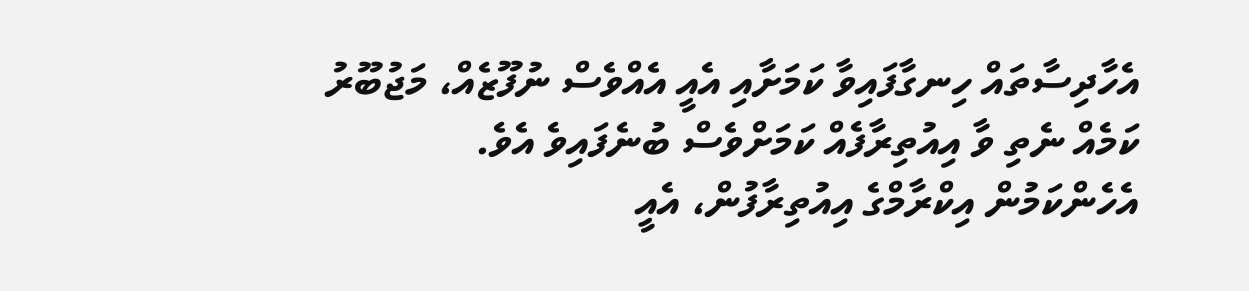އެހާދިސާތައް ހިނގާފައިވާ ކަމަށާއި އެއީ އެއްވެސް ނުފޫޒެއް، މަޖުބޫރު ކަމެއް ނެތި ވާ އިއުތިރާފެއް ކަމަށްވެސް ބުނެފައިވެ އެވެ.
އެހެންކަމުން އިކްރާމްގެ އިއުތިރާފުން، އެއީ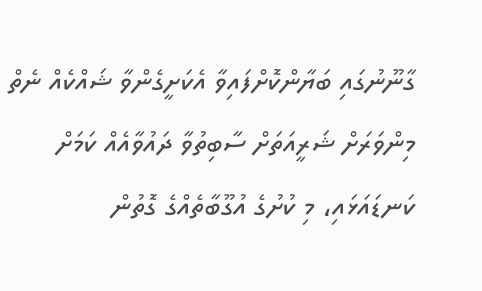ގާނޫނުގައި ބަޔާންކޮށްފައިވާ އެކަށީގެންވާ ޝައްކެއް ނެތް މިންވަރަށް ޝަރީއަތަށް ސާބިތުވާ ދައުވާއެއް ކަމަށް ކަނޑައަޅައި، މި ކުށުގެ އުގޫބާތެއްގެ ގޮތުން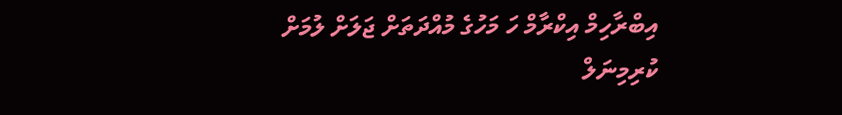އިބްރާހިމް އިކްރާމް ހަ މަހުގެ މުއްދަތަށް ޖަލަށް ލުމަށް ކުރިމިނަލް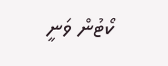ކޯޓުން ވަނީ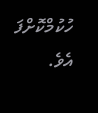ހުކުމްކޮށްފަ އެވެ.